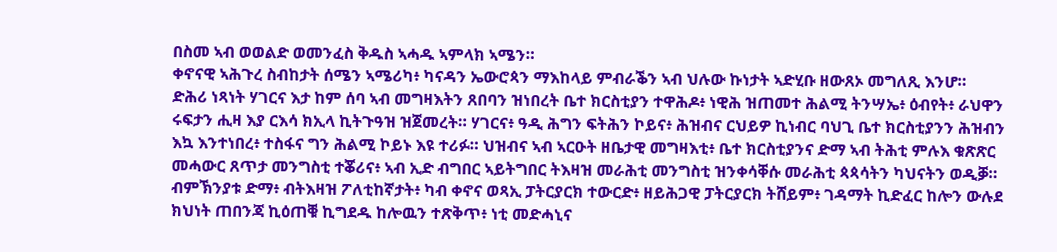በስመ ኣብ ወወልድ ወመንፈስ ቅዱስ ኣሓዱ ኣምላክ ኣሜን።
ቀኖናዊ ኣሕጉረ ስብከታት ሰሜን ኣሜሪካ፥ ካናዳን ኤውሮጳን ማእከላይ ምብራቕን ኣብ ህሉው ኩነታት ኣድሂቡ ዘውጸኦ መግለጺ እንሆ።
ድሕሪ ነጻነት ሃገርና እታ ከም ሰባ ኣብ መግዛእትን ጸበባን ዝነበረት ቤተ ክርስቲያን ተዋሕዶ፥ ነዊሕ ዝጠመተ ሕልሚ ትንሣኤ፥ ዕብየት፥ ራህዋን ሩፍታን ሒዛ እያ ርእሳ ክኢላ ኪትጉዓዝ ዝጀመረት። ሃገርና፥ ዓዲ ሕግን ፍትሕን ኮይና፥ ሕዝብና ርህይዎ ኪነብር ባህጊ ቤተ ክርስቲያንን ሕዝብን እኳ እንተነበረ፥ ተስፋና ግን ሕልሚ ኮይኑ እዩ ተሪፉ። ህዝብና ኣብ ኣርዑት ዘቤታዊ መግዛእቲ፥ ቤተ ክርስቲያንና ድማ ኣብ ትሕቲ ምሉእ ቁጽጽር መሓውር ጸጥታ መንግስቲ ተቖሪና፥ ኣብ ኢድ ብግበር ኣይትግበር ትእዛዝ መራሕቲ መንግስቲ ዝንቀሳቐሱ መራሕቲ ጳጳሳትን ካህናትን ወዲቓ። ብምኽንያቱ ድማ፥ ብትእዛዝ ፖለቲከኛታት፥ ካብ ቀኖና ወጻኢ ፓትርያርክ ተውርድ፥ ዘይሕጋዊ ፓትርያርክ ትሸይም፥ ገዳማት ኪድፈር ከሎን ውሉደ ክህነት ጠበንጃ ኪዕጠቑ ኪግደዱ ከሎዉን ተጽቅጥ፥ ነቲ መድሓኒና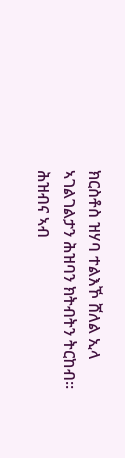ክርስቶስ ዝሃባ ተልእኾ ሸለል ኢላ ኣገልገልታን ሕዝባን ክትብትን ትርከብ።
ሕዝብና ኣብ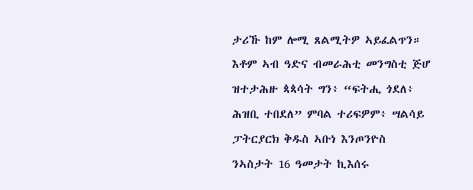ታሪኹ ከም ሎሚ ጸልሚትዎ ኣይፈልጥን። እቶም ኣብ ዓድና ብመራሕቲ መንግስቲ ጅሆ ዝተታሕዙ ጳጳሳት ግን፥ “ፍትሒ ጎደለ፥ ሕዝቢ ተበደለ” ምባል ተሪፍዎም፥ ሣልሳይ ፓትርያርክ ቅዱስ ኣቡነ እንጦንዮስ ንኣስታት 16 ዓመታት ኪእሰሩ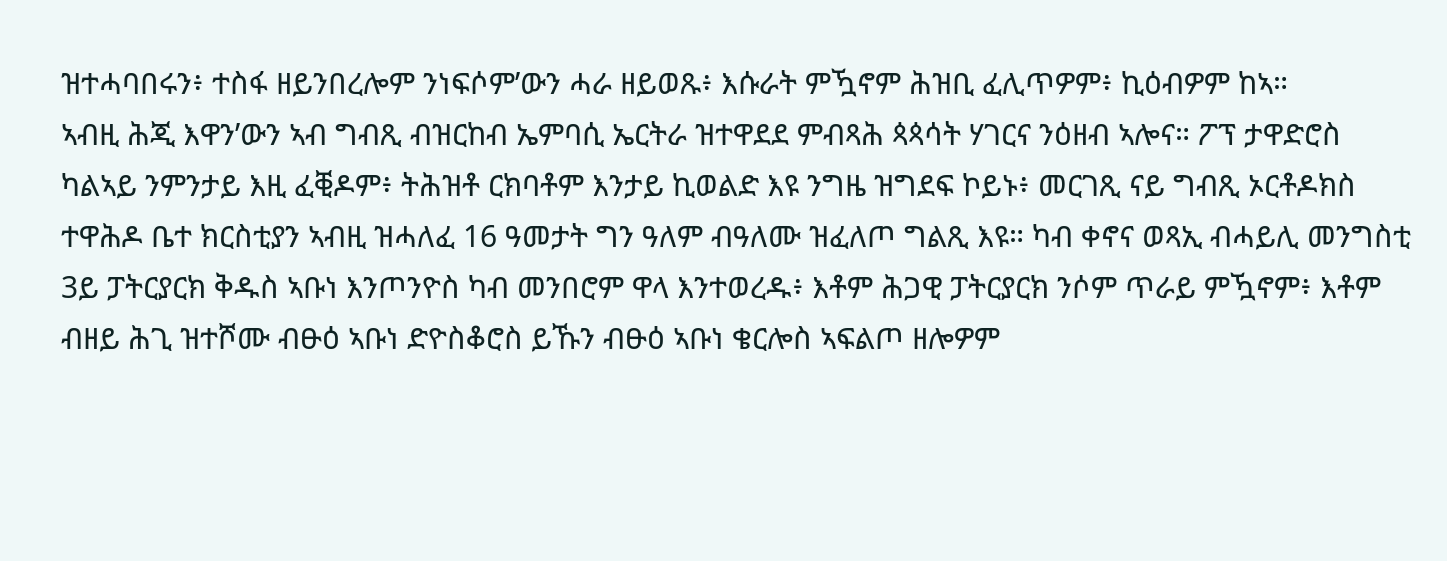ዝተሓባበሩን፥ ተስፋ ዘይንበረሎም ንነፍሶም’ውን ሓራ ዘይወጹ፥ እሱራት ምዃኖም ሕዝቢ ፈሊጥዎም፥ ኪዕብዎም ከኣ።
ኣብዚ ሕጂ እዋን’ውን ኣብ ግብጺ ብዝርከብ ኤምባሲ ኤርትራ ዝተዋደደ ምብጻሕ ጳጳሳት ሃገርና ንዕዘብ ኣሎና። ፖፕ ታዋድሮስ ካልኣይ ንምንታይ እዚ ፈቒዶም፥ ትሕዝቶ ርክባቶም እንታይ ኪወልድ እዩ ንግዜ ዝግደፍ ኮይኑ፥ መርገጺ ናይ ግብጺ ኦርቶዶክስ ተዋሕዶ ቤተ ክርስቲያን ኣብዚ ዝሓለፈ 16 ዓመታት ግን ዓለም ብዓለሙ ዝፈለጦ ግልጺ እዩ። ካብ ቀኖና ወጻኢ ብሓይሊ መንግስቲ 3ይ ፓትርያርክ ቅዱስ ኣቡነ እንጦንዮስ ካብ መንበሮም ዋላ እንተወረዱ፥ እቶም ሕጋዊ ፓትርያርክ ንሶም ጥራይ ምዃኖም፥ እቶም ብዘይ ሕጊ ዝተሾሙ ብፁዕ ኣቡነ ድዮስቆሮስ ይኹን ብፁዕ ኣቡነ ቄርሎስ ኣፍልጦ ዘሎዎም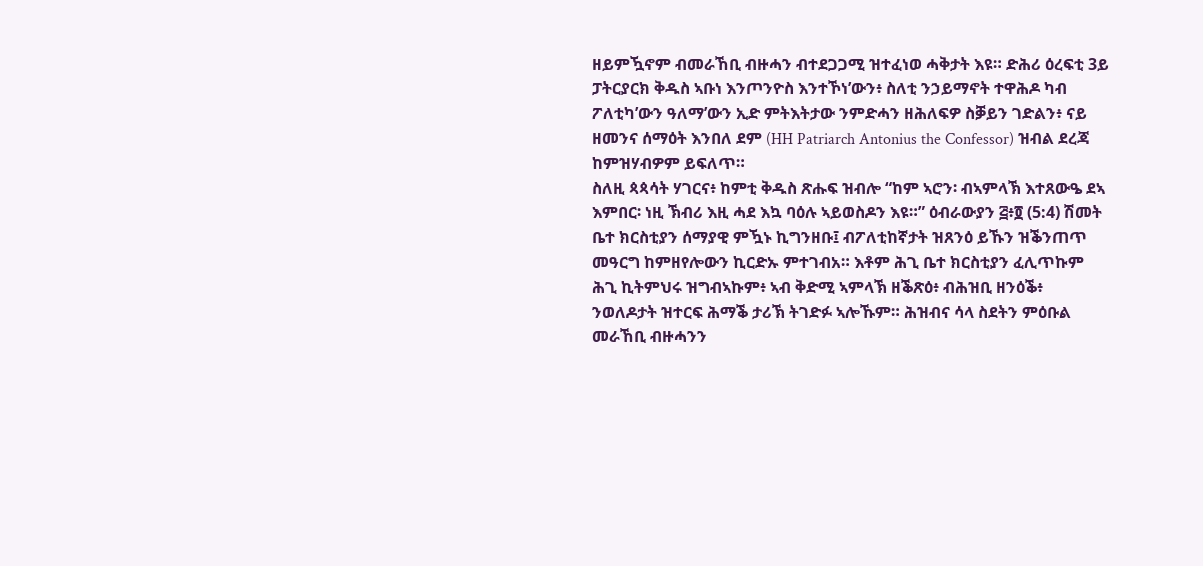ዘይምዃኖም ብመራኸቢ ብዙሓን ብተደጋጋሚ ዝተፈነወ ሓቅታት እዩ። ድሕሪ ዕረፍቲ 3ይ ፓትርያርክ ቅዱስ ኣቡነ እንጦንዮስ እንተኾነ’ውን፥ ስለቲ ንኃይማኖት ተዋሕዶ ካብ ፖለቲካ’ውን ዓለማ’ውን ኢድ ምትእትታው ንምድሓን ዘሕለፍዎ ስቓይን ገድልን፥ ናይ ዘመንና ሰማዕት እንበለ ደም (HH Patriarch Antonius the Confessor) ዝብል ደረጃ ከምዝሃብዎም ይፍለጥ።
ስለዚ ጳጳሳት ሃገርና፥ ከምቲ ቅዱስ ጽሑፍ ዝብሎ “ከም ኣሮን፡ ብኣምላኽ እተጸውዔ ደኣ እምበር፡ ነዚ ኽብሪ እዚ ሓደ እኳ ባዕሉ ኣይወስዶን እዩ።” ዕብራውያን ፭፥፬ (5:4) ሽመት ቤተ ክርስቲያን ሰማያዊ ምዃኑ ኪግንዘቡ፤ ብፖለቲከኛታት ዝጸንዕ ይኹን ዝቕንጠጥ መዓርግ ከምዘየሎውን ኪርድኡ ምተገብአ። እቶም ሕጊ ቤተ ክርስቲያን ፈሊጥኩም ሕጊ ኪትምህሩ ዝግብኣኩም፥ ኣብ ቅድሚ ኣምላኽ ዘቕጽዕ፥ ብሕዝቢ ዘንዕቕ፥ ንወለዶታት ዝተርፍ ሕማቕ ታሪኽ ትገድፉ ኣሎኹም። ሕዝብና ሳላ ስደትን ምዕቡል መራኸቢ ብዙሓንን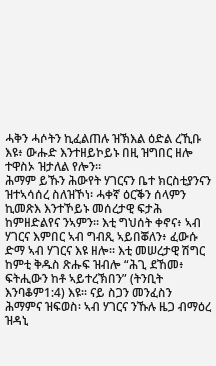ሓቅን ሓሶትን ኪፈልጠሉ ዝኽእል ዕድል ረኺቡ እዩ፥ ውሑድ እንተዘይኮይኑ በዚ ዝግበር ዘሎ ተዋስኦ ዝታለል የሎን።
ሕማም ይኹን ሕውየት ሃገርናን ቤተ ክርስቲያንናን ዝተኣሳሰረ ስለዝኾነ፡ ሓቀኛ ዕርቕን ሰላምን ኪመጽእ እንተኾይኑ መሰረታዊ ፍታሕ ከምዘድልየና ንኣምን። እቲ ግህሰት ቀኖና፥ ኣብ ሃገርና እምበር ኣብ ግብጺ ኣይበቖለን፥ ፈውሱ ድማ ኣብ ሃገርና እዩ ዘሎ። እቲ መሠረታዊ ሽግር ከምቲ ቅዱስ ጽሑፍ ዝብሎ “ሕጊ ደኸመ፥ ፍትሒውን ከቶ ኣይተረኽበን” (ትንቢት እንባቆም1:4) እዩ። ናይ ስጋን መንፈስን ሕማምና ዝፍወስ፡ ኣብ ሃገርና ንኹሉ ዜጋ ብማዕረ ዝዳኒ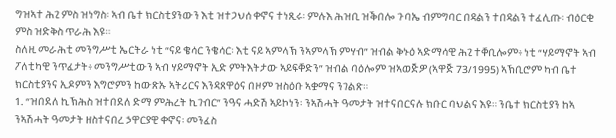ግዝኣተ ሕጊ ምስ ዝነግስ፡ ኣብ ቤተ ክርስቲያንውን እቲ ዝተጋህሰ ቀኖና ተነጺሩ፡ ምሉእ ሕዝቢ ዝቕበሎ ጉባኤ ብምግባር በዳልን ተበዳልን ተፈሊጡ፡ ብዕርቂ ምስ ዝድቅስ ጥራሕ እዩ።
ስለዚ መራሕቲ መንግሥቲ ኤርትራ ነቲ “ናይ ቄሳር ንቄሳር፡ እቲ ናይ ኣምላኽ ንኣምላኽ ምሃብ” ዝብል ቅኑዕ ኣድማሳዊ ሕጊ ተቐቢሎም፥ ነቲ “ሃይማኖት ኣብ ፖለቲካዊ ንጥፈታት፥ መንግሥቲውን ኣብ ሃይማኖት ኢድ ምትእትታው ኣይፍቐድን” ዝብል ባዕሎም ዝኣወጅዎ (ኣዋጅ 73/1995) ኣኽቢሮም ካብ ቤተ ክርስቲያንና ኢዶምን እግሮምን ከውጽኡ ኣትሪርና እንዳጸዋዕና በዞም ዝስዕቡ ኣቋማና ንገልጽ።
1. “ዝበደለ ኪኽሕስ ዝተበደለ ድማ ምሕረት ኪገብር” ንዓና ሓድሽ ኣይኮነን፡ ንኣሽሓት ዓመታት ዝተናበርናሉ ክቡር ባህልና እዩ። ንቤተ ክርስቲያን ከኣ ንኣሽሓት ዓመታት ዘስተናበረ ኃዋርያዊ ቀኖና፡ መንፈስ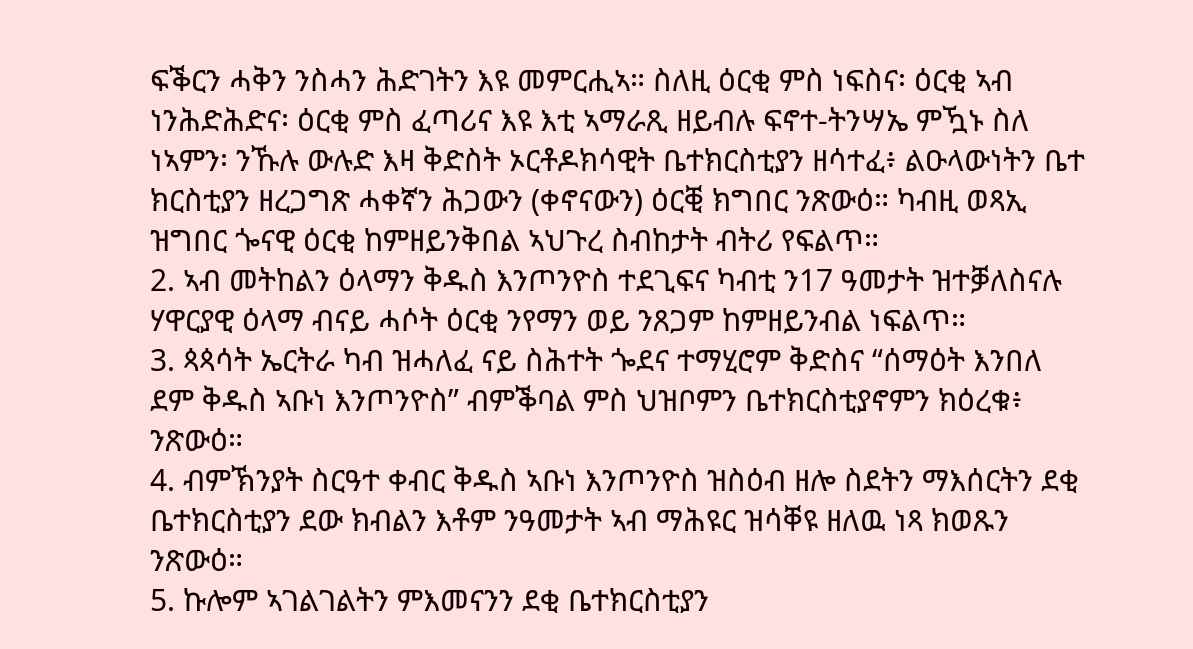ፍቕርን ሓቅን ንስሓን ሕድገትን እዩ መምርሒኣ። ስለዚ ዕርቂ ምስ ነፍስና፡ ዕርቂ ኣብ ነንሕድሕድና፡ ዕርቂ ምስ ፈጣሪና እዩ እቲ ኣማራጺ ዘይብሉ ፍኖተ-ትንሣኤ ምዃኑ ስለ ነኣምን፡ ንኹሉ ውሉድ እዛ ቅድስት ኦርቶዶክሳዊት ቤተክርስቲያን ዘሳተፈ፥ ልዑላውነትን ቤተ ክርስቲያን ዘረጋግጽ ሓቀኛን ሕጋውን (ቀኖናውን) ዕርቒ ክግበር ንጽውዕ። ካብዚ ወጻኢ ዝግበር ጐናዊ ዕርቂ ከምዘይንቅበል ኣህጉረ ስብከታት ብትሪ የፍልጥ።
2. ኣብ መትከልን ዕላማን ቅዱስ እንጦንዮስ ተደጊፍና ካብቲ ን17 ዓመታት ዝተቓለስናሉ ሃዋርያዊ ዕላማ ብናይ ሓሶት ዕርቂ ንየማን ወይ ንጸጋም ከምዘይንብል ነፍልጥ።
3. ጳጳሳት ኤርትራ ካብ ዝሓለፈ ናይ ስሕተት ጐደና ተማሂሮም ቅድስና “ሰማዕት እንበለ ደም ቅዱስ ኣቡነ እንጦንዮስ” ብምቕባል ምስ ህዝቦምን ቤተክርስቲያኖምን ክዕረቁ፥ ንጽውዕ።
4. ብምኽንያት ስርዓተ ቀብር ቅዱስ ኣቡነ እንጦንዮስ ዝስዕብ ዘሎ ስደትን ማእሰርትን ደቂ ቤተክርስቲያን ደው ክብልን እቶም ንዓመታት ኣብ ማሕዩር ዝሳቐዩ ዘለዉ ነጻ ክወጹን ንጽውዕ።
5. ኩሎም ኣገልገልትን ምእመናንን ደቂ ቤተክርስቲያን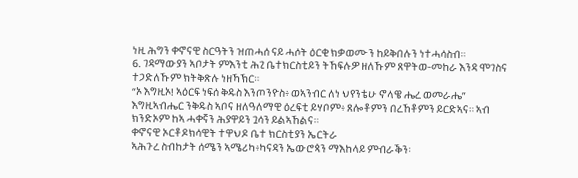ነዚ ሕግን ቀኖናዊ ስርዓትን ዝጠሓሰ ናይ ሓሶት ዕርቂ ክቃወሙን ከይቅበሉን ነተሓሳስብ።
6. ገዳማውያን ኣቦታት ምእንቲ ሕጊ ቤተክርስቲይን ትኸፍሉዎ ዘለኹም ጸዋትወ-መከራ እንዳ ሞገስና ተጋድለኹም ክትቅጽሉ ነዘኻኽር።
“ኦ እግዚኦ! ኣዕርፍ ነፍሰ ቅዱስ እንጦንዮስ፥ ወኣንብር ለነ ህየንቴሁ ኖላዌ ሔረ ወመራሔ”
እግዚኣብሔር ንቅዱስ ኣቦና ዘለዓለማዊ ዕረፍቲ ይሃቦም፥ ጸሎቶምን በረኸቶምን ይርድኣና። ኣብ ክንድኦም ከኣ ሓቀኛን ሕያዋይን ጓሳን ይልኣኸልና።
ቀኖናዊ ኦርቶዶክሳዊት ተዋህዶ ቤተ ክርስቲያን ኤርትራ
ኣሕጉረ ስብከታት ሰሜን ኣሜሪካ፥ካናዳን ኤውሮጳን ማእከላይ ምብራቕን፡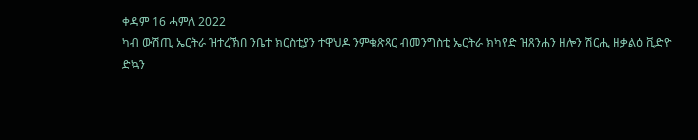ቀዳም 16 ሓምለ 2022
ካብ ውሽጢ ኤርትራ ዝተረኽበ ንቤተ ክርስቲያን ተዋህዶ ንምቁጽጻር ብመንግስቲ ኤርትራ ክካየድ ዝጸንሐን ዘሎን ሽርሒ ዘቃልዕ ቪድዮ
ድኳን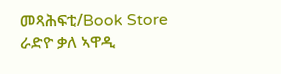መጻሕፍቲ/Book Store
ራድዮ ቃለ ኣዋዲ